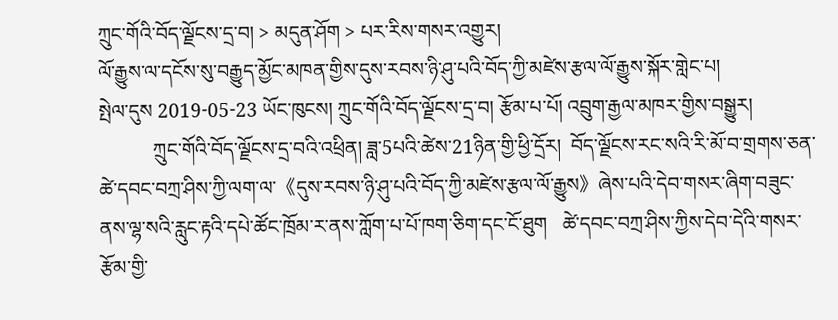ཀྲུང་གོའི་བོད་ལྗོངས་དྲ་བ། > མདུན་ཤོག > པར་རིས་གསར་འགྱུར།
ལོ་རྒྱུས་ལ་དངོས་སུ་བརྒྱུད་མྱོང་མཁན་གྱིས་དུས་རབས་ཉི་ཤུ་པའི་བོད་ཀྱི་མཛེས་རྩལ་ལོ་རྒྱུས་སྐོར་གླེང་པ།
སྤེལ་དུས 2019-05-23 ཡོང་ཁུངས། ཀྲུང་གོའི་བོད་ལྗོངས་དྲ་བ། རྩོམ་པ་པོ། འབྲུག་རྒྱལ་མཁར་གྱིས་བསྒྱུར།
           ཀྲུང་གོའི་བོད་ལྗོངས་དྲ་བའི་འཕྲིན། ཟླ་5པའི་ཚེས་21ཉིན་གྱི་ཕྱི་དྲོར།  བོད་ལྗོངས་རང་སའི་རི་མོ་བ་གྲགས་ཅན་ཚེ་དབང་བཀྲ་ཤིས་ཀྱི་ལག་ལ་《དུས་རབས་ཉི་ཤུ་པའི་བོད་ཀྱི་མཛེས་རྩལ་ལོ་རྒྱུས》ཞེས་པའི་དེབ་གསར་ཞིག་བཟུང་ནས་ལྷ་སའི་རླུང་རྟའི་དཔེ་ཚོང་ཁྲོམ་ར་ནས་ཀློག་པ་པོ་ཁག་ཅིག་དང་ངོ་ཐུག   ཚེ་དབང་བཀྲ་ཤིས་ཀྱིས་དེབ་དེའི་གསར་རྩོམ་གྱི་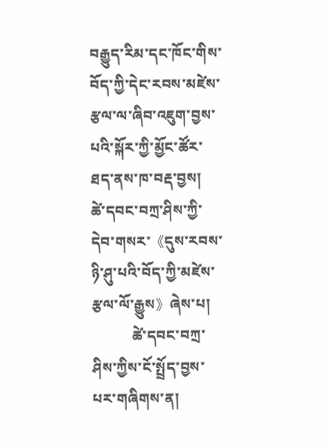བརྒྱུད་རིམ་དང་ཁོང་གིས་བོད་ཀྱི་དེང་རབས་མཛེས་རྩལ་ལ་ཞིབ་འཇུག་བྱས་པའི་སྐོར་ཀྱི་མྱོང་ཚོར་ཐད་ནས་ཁ་བརྡ་བྱས།
ཚེ་དབང་བཀྲ་ཤིས་ཀྱི་དེབ་གསར་《དུས་རབས་ཉི་ཤུ་པའི་བོད་ཀྱི་མཛེས་རྩལ་ལོ་རྒྱུས》ཞེས་པ།
           ཚེ་དབང་བཀྲ་ཤིས་ཀྱིས་ངོ་སྤྲོད་བྱས་པར་གཞིགས་ན།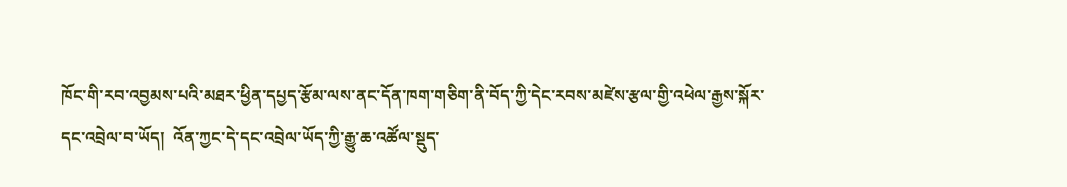ཁོང་གི་རབ་འབྱམས་པའི་མཐར་ཕྱིན་དཔྱད་རྩོམ་ལས་ནང་དོན་ཁག་གཅིག་ནི་བོད་ཀྱི་དེང་རབས་མཛེས་རྩལ་གྱི་འཕེལ་རྒྱས་སྐོར་དང་འབྲེལ་བ་ཡོད།  འོན་ཀྱང་དེ་དང་འབྲེལ་ཡོད་ཀྱི་རྒྱུ་ཆ་འཚོལ་སྡུད་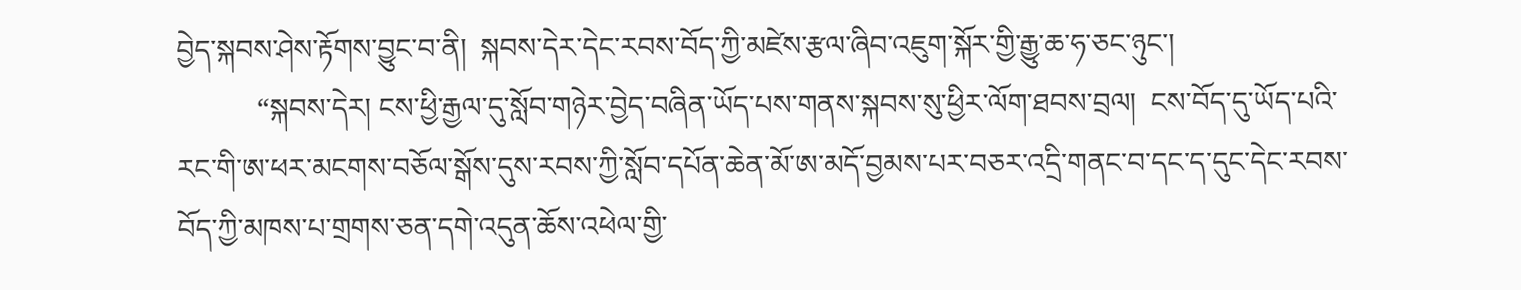བྱེད་སྐབས་ཤེས་རྟོགས་བྱུང་བ་ནི།  སྐབས་དེར་དེང་རབས་བོད་ཀྱི་མཛེས་རྩལ་ཞིབ་འཇུག་སྐོར་གྱི་རྒྱུ་ཆ་ཧ་ཅང་ཉུང་།
           “སྐབས་དེར། ངས་ཕྱི་རྒྱལ་དུ་སློབ་གཉེར་བྱེད་བཞིན་ཡོད་པས་གནས་སྐབས་སུ་ཕྱིར་ལོག་ཐབས་བྲལ།  ངས་བོད་དུ་ཡོད་པའི་རང་གི་ཨ་ཕར་མངགས་བཅོལ་སྒོས་དུས་རབས་ཀྱི་སློབ་དཔོན་ཆེན་མོ་ཨ་མདོ་བྱམས་པར་བཅར་འདྲི་གནང་བ་དང་ད་དུང་དེང་རབས་བོད་ཀྱི་མཁས་པ་གྲགས་ཅན་དགེ་འདུན་ཆོས་འཕེལ་གྱི་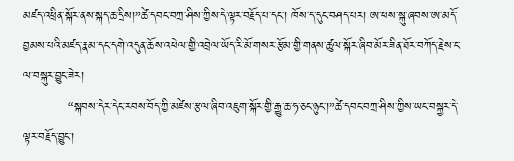མཛད་འཕྲིན་སྐོར་ནས་སྐད་ཆ་དྲིས།”ཚེ་དབང་བཀྲ་ཤིས་ཀྱིས་དེ་ལྟར་བརྗོད་པ་དང་། ཁོས་ད་དུང་བཤད་པར། ཨ་ཕས་སྐུ་ཞབས་ཨ་མདོ་བྱམས་པའི་མཛད་རྣམ་དང་དགེ་འདུན་ཆོས་འཕེལ་གྱི་འབྲེལ་ཡོད་རི་མོ་གསར་རྩོམ་གྱི་གནས་ཚུལ་སྐོར་ཞིབ་མོར་ཟིན་ཐོར་བཀོད་རྗེས་ང་ལ་བསྐུར་བྱུང་ཟེར།
           “སྐབས་དེར་དེང་རབས་བོད་ཀྱི་མཛེས་རྩལ་ཞིབ་འཇུག་སྐོར་གྱི་རྒྱུ་ཆ་ཧ་ཅང་ཉུང་།”ཚེ་དབང་བཀྲ་ཤིས་ཀྱིས་ཡང་བསྐྱར་དེ་ལྟར་བརྗོད་བྱུང་།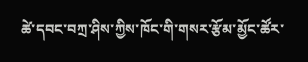ཚེ་དབང་བཀྲ་ཤིས་ཀྱིས་ཁོང་གི་གསར་རྩོམ་མྱོང་ཚོར་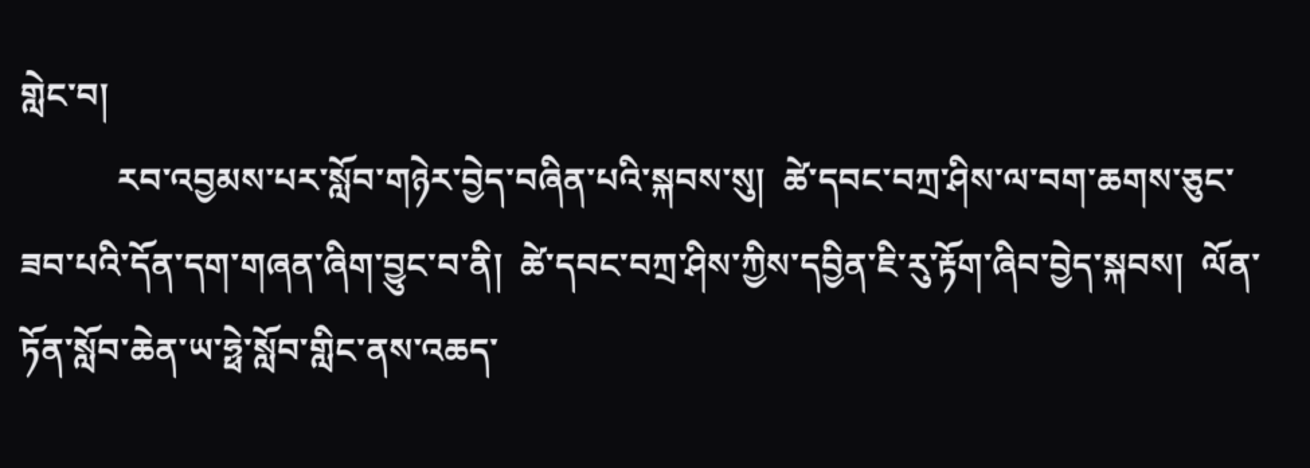གླེང་བ།
           རབ་འབྱམས་པར་སློབ་གཉེར་བྱེད་བཞིན་པའི་སྐབས་སུ།  ཚེ་དབང་བཀྲ་ཤིས་ལ་བག་ཆགས་ཅུང་ཟབ་པའི་དོན་དག་གཞན་ཞིག་བྱུང་བ་ནི།  ཚེ་དབང་བཀྲ་ཤིས་ཀྱིས་དབྱིན་ཇི་རུ་རྟོག་ཞིབ་བྱེད་སྐབས།  ལོན་ཏོན་སློབ་ཆེན་ཡ་ཧྥེ་སློབ་གླིང་ནས་འཆད་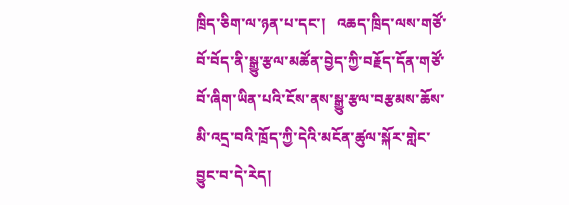ཁྲིད་ཅིག་ལ་ཉན་པ་དང་།   འཆད་ཁྲིད་ལས་གཙོ་བོ་བོད་ནི་སྒྱུ་རྩལ་མཚོན་བྱེད་ཀྱི་བརྗོད་དོན་གཙོ་བོ་ཞིག་ཡིན་པའི་ངོས་ནས་སྒྱུ་རྩལ་བརྩམས་ཆོས་མི་འདྲ་བའི་ཁྲོད་ཀྱི་དེའི་མངོན་ཚུལ་སྐོར་གླེང་བྱུང་བ་དེ་རེད།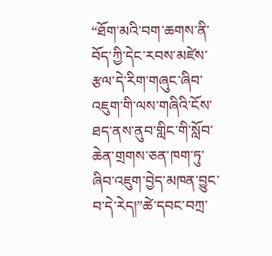“ཐོག་མའི་བག་ཆགས་ནི་བོད་ཀྱི་དེང་རབས་མཛེས་རྩལ་དེ་རིག་གཞུང་ཞིབ་འཇུག་གི་ལས་གཞིའི་ངོས་ཐད་ནས་ནུབ་གླིང་གི་སློབ་ཆེན་གྲགས་ཅན་ཁག་ཏུ་ཞིབ་འཇུག་བྱེད་མཁན་བྱུང་བ་དེ་རེད།”ཚེ་དབང་བཀྲ་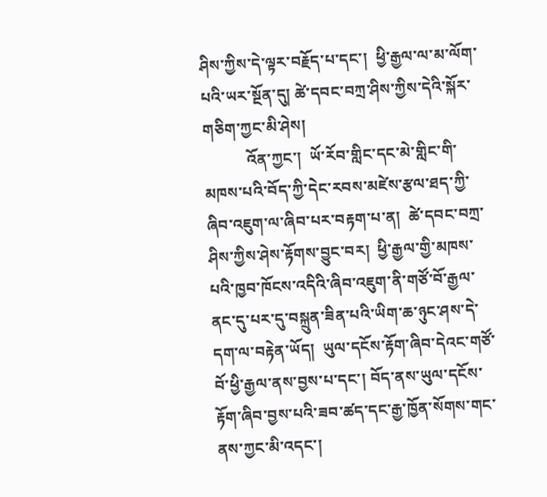ཤིས་ཀྱིས་དེ་ལྟར་བརྗོད་པ་དང་།  ཕྱི་རྒྱལ་ལ་མ་ལོག་པའི་ཡར་སྔོན་དུ། ཚེ་དབང་བཀྲ་ཤིས་ཀྱིས་དེའི་སྐོར་གཅིག་ཀྱང་མི་ཤེས།
           འོན་ཀྱང་།  ཡོ་རོབ་གླིང་དང་མེ་གླིང་གི་མཁས་པའི་བོད་ཀྱི་དེང་རབས་མཛེས་རྩལ་ཐད་ཀྱི་ཞིབ་འཇུག་ལ་ཞིབ་པར་བརྟག་པ་ན།  ཚེ་དབང་བཀྲ་ཤིས་ཀྱིས་ཤེས་རྟོགས་བྱུང་བར།  ཕྱི་རྒྱལ་གྱི་མཁས་པའི་ཁྱབ་ཁོངས་འདིའི་ཞིབ་འཇུག་ནི་གཙོ་བོ་རྒྱལ་ནང་དུ་པར་དུ་བསྐྲུན་ཟིན་པའི་ཡིག་ཆ་ཉུང་ཤས་དེ་དག་ལ་བརྟེན་ཡོད།  ཡུལ་དངོས་རྟོག་ཞིབ་དེའང་གཙོ་བོ་ཕྱི་རྒྱལ་ནས་བྱས་པ་དང་། བོད་ནས་ཡུལ་དངོས་རྟོག་ཞིབ་བྱས་པའི་ཟབ་ཚད་དང་རྒྱ་ཁྱོན་སོགས་གང་ནས་ཀྱང་མི་འདང་།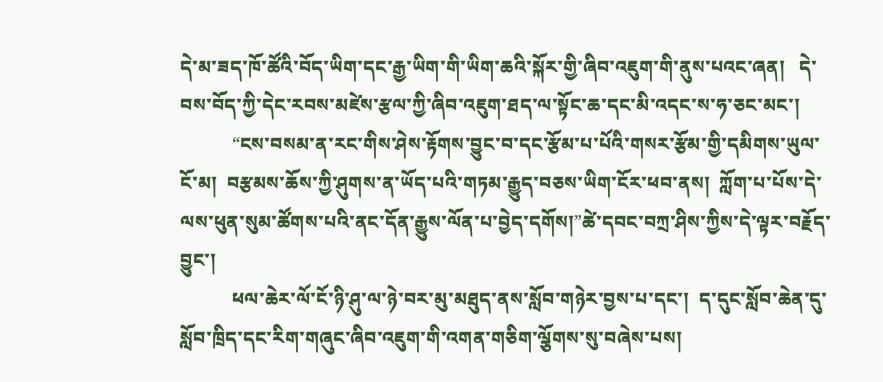དེ་མ་ཟད་ཁོ་ཚོའི་བོད་ཡིག་དང་རྒྱ་ཡིག་གི་ཡིག་ཆའི་སྐོར་གྱི་ཞིབ་འཇུག་གི་ནུས་པའང་ཞན།   དེ་བས་བོད་ཀྱི་དེང་རབས་མཛེས་རྩལ་ཀྱི་ཞིབ་འཇུག་ཐད་ལ་སྟོང་ཆ་དང་མི་འདང་ས་ཧ་ཅང་མང་།
           “ངས་བསམ་ན་རང་གིས་ཤེས་རྟོགས་བྱུང་བ་དང་རྩོམ་པ་པོའི་གསར་རྩོམ་གྱི་དམིགས་ཡུལ་ངོ་མ།  བརྩམས་ཆོས་ཀྱི་ཤུགས་ན་ཡོད་པའི་གཏམ་རྒྱུད་བཅས་ཡིག་ངོར་ཕབ་ནས།  ཀློག་པ་པོས་དེ་ལས་ཕུན་སུམ་ཚོགས་པའི་ནང་དོན་རྒྱུས་ལོན་པ་བྱེད་དགོས།”ཚེ་དབང་བཀྲ་ཤིས་ཀྱིས་དེ་ལྟར་བརྗོད་བྱུང་།
           ཕལ་ཆེར་ལོ་ངོ་ཉི་ཤུ་ལ་ཉེ་བར་མུ་མཐུད་ནས་སློབ་གཉེར་བྱས་པ་དང་།  ད་དུང་སློབ་ཆེན་དུ་སློབ་ཁྲིད་དང་རིག་གཞུང་ཞིབ་འཇུག་གི་འགན་གཅིག་ལྕོགས་སུ་བཞེས་པས།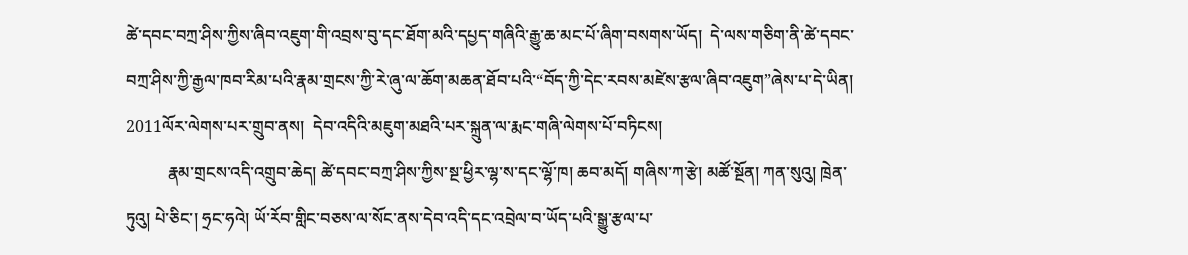ཚེ་དབང་བཀྲ་ཤིས་ཀྱིས་ཞིབ་འཇུག་གི་འབྲས་བུ་དང་ཐོག་མའི་དཔྱད་གཞིའི་རྒྱུ་ཆ་མང་པོ་ཞིག་བསགས་ཡོད།  དེ་ལས་གཅིག་ནི་ཚེ་དབང་བཀྲ་ཤིས་ཀྱི་རྒྱལ་ཁབ་རིམ་པའི་རྣམ་གྲངས་ཀྱི་རེ་ཞུ་ལ་ཆོག་མཆན་ཐོབ་པའི་“བོད་ཀྱི་དེང་རབས་མཛེས་རྩལ་ཞིབ་འཇུག”ཞེས་པ་དེ་ཡིན།  2011ལོར་ལེགས་པར་གྲུབ་ནས།  དེབ་འདིའི་མཇུག་མཐའི་པར་སྐྲུན་ལ་རྨང་གཞི་ལེགས་པོ་བཏིངས།
          རྣམ་གྲངས་འདི་འགྲུབ་ཆེད། ཚེ་དབང་བཀྲ་ཤིས་ཀྱིས་སྔ་ཕྱིར་ལྷ་ས་དང་ལྷོ་ཁ། ཆབ་མདོ། གཞིས་ཀ་རྩེ། མཚོ་སྔོན། ཀན་སུའུ། ཁྲེན་ཏུའུ། པེ་ཅིང་། ཧྲང་ཧའེ། ཡོ་རོབ་གླིང་བཅས་ལ་སོང་ནས་དེབ་འདི་དང་འབྲེལ་བ་ཡོད་པའི་སྒྱུ་རྩལ་པ་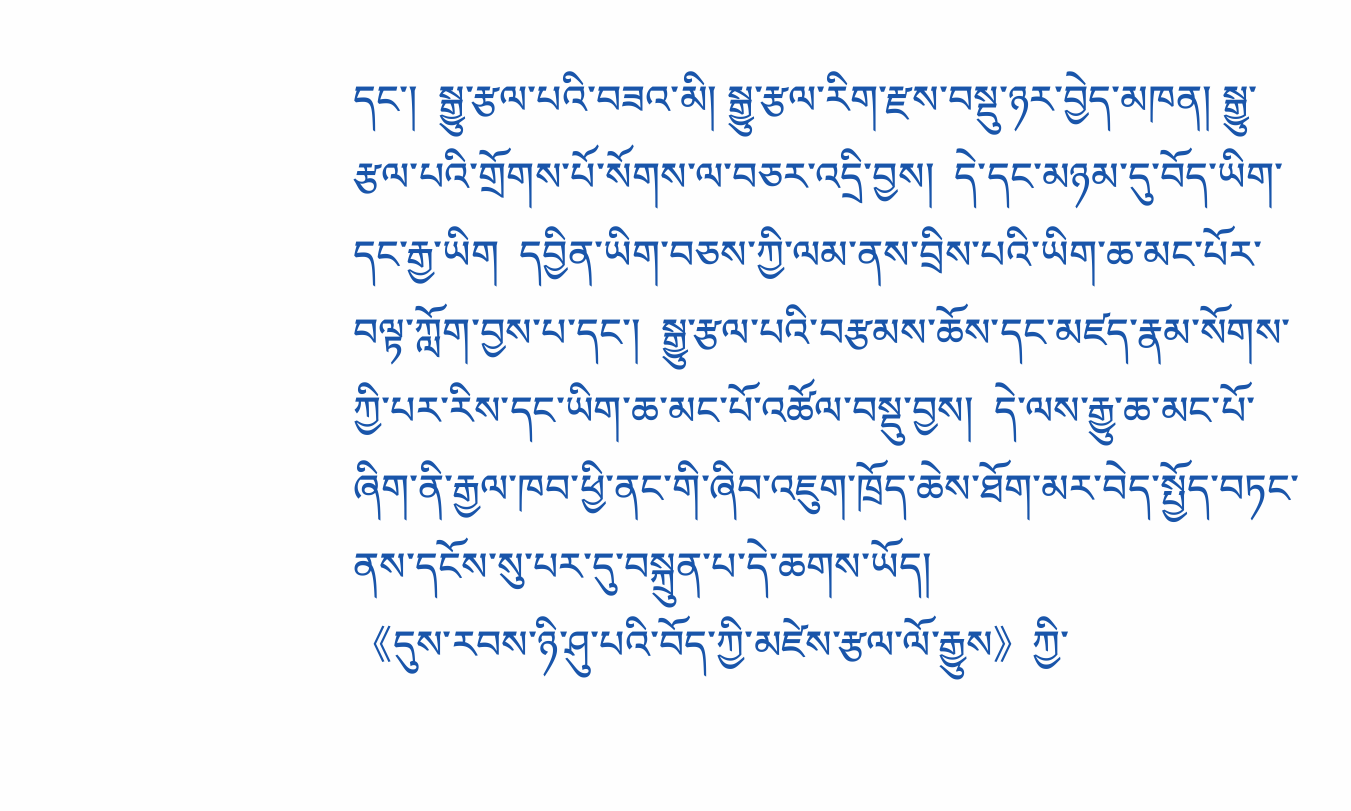དང་།  སྒྱུ་རྩལ་པའི་བཟའ་མི། སྒྱུ་རྩལ་རིག་རྫས་བསྡུ་ཉར་བྱེད་མཁན། སྒྱུ་རྩལ་པའི་གྲོགས་པོ་སོགས་ལ་བཅར་འདྲི་བྱས།  དེ་དང་མཉམ་དུ་བོད་ཡིག་དང་རྒྱ་ཡིག  དབྱིན་ཡིག་བཅས་ཀྱི་ལམ་ནས་བྲིས་པའི་ཡིག་ཆ་མང་པོར་བལྟ་ཀློག་བྱས་པ་དང་།  སྒྱུ་རྩལ་པའི་བརྩམས་ཆོས་དང་མཛད་རྣམ་སོགས་ཀྱི་པར་རིས་དང་ཡིག་ཆ་མང་པོ་འཚོལ་བསྡུ་བྱས།  དེ་ལས་རྒྱུ་ཆ་མང་པོ་ཞིག་ནི་རྒྱལ་ཁབ་ཕྱི་ནང་གི་ཞིབ་འཇུག་ཁྲོད་ཆེས་ཐོག་མར་བེད་སྤྱོད་བཏང་ནས་དངོས་སུ་པར་དུ་བསྐྲུན་པ་དེ་ཆགས་ཡོད།
《དུས་རབས་ཉི་ཤུ་པའི་བོད་ཀྱི་མཛེས་རྩལ་ལོ་རྒྱུས》ཀྱི་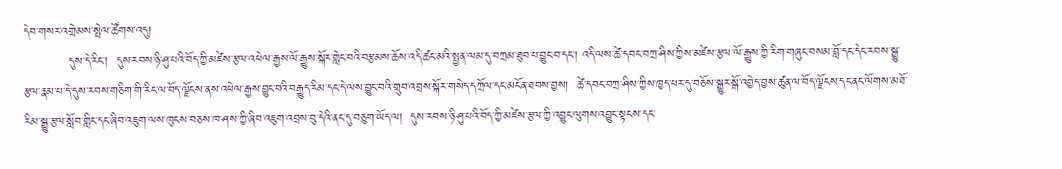དེབ་གསར་འགྲེམས་སྤེལ་ཚོགས་འདུ།
           དུས་དེ་རིང་།  དུས་རབས་ཉི་ཤུ་པའི་བོད་ཀྱི་མཛེས་རྩལ་འཕེལ་རྒྱས་ལོ་རྒྱུས་སྐོར་གླེང་བའི་བརྩམས་ཆོས་འདི་ཚང་མའི་སྤྱན་ལམ་དུ་བཀྲམ་ཐུབ་པ་བྱུང་བ་དང་། འདི་ལས་ཚེ་དབང་བཀྲ་ཤིས་ཀྱིས་མཛེས་རྩལ་ལོ་རྒྱུས་ཀྱི་རིག་གཞུང་བསམ་བློ་དང་དེང་རབས་སྒྱུ་རྩལ་རྣམ་པ་དེ་དུས་རབས་གཅིག་གི་རིང་ལ་བོད་ལྗོངས་ནས་འཕེལ་རྒྱས་བྱུང་བའི་བརྒྱུད་རིམ་དང་དེ་ལས་བྱུང་བའི་གྲུབ་འབྲས་སྐོར་གསེད་དཀྲོལ་དང་མངོན་ཐབས་བྱས།  ཚེ་དབང་བཀྲ་ཤིས་ཀྱིས་ཁྱད་པར་དུ་བཅོས་སྒྱུར་སྒོ་འབྱེད་བྱས་ཚུན་ལ་བོད་ལྗོངས་དང་ནང་ལོགས་མཐོ་རིམ་སྒྱུ་རྩལ་སློབ་གླིང་དང་ཞིབ་འཇུག་ལས་ཁུངས་བཅས་ཁ་ཤས་ཀྱི་ཞིབ་འཇུག་འབྲས་བུ་དེའི་ནང་དུ་བཅུག་ཡོད་ལ།  དུས་རབས་ཉི་ཤུ་པའི་བོད་ཀྱི་མཛེས་རྩལ་ཀྱི་འབྱུང་ལུགས་འབྱུང་སྟངས་དང་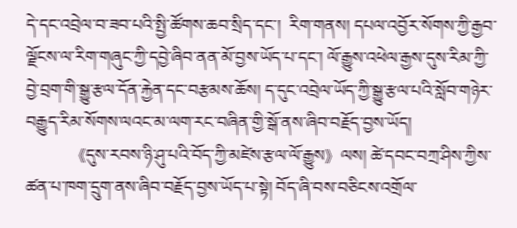དེ་དང་འབྲེལ་བ་ཟབ་པའི་སྤྱི་ཚོགས་ཆབ་སྲིད་དང་།  རིག་གནས། དཔལ་འབྱོར་སོགས་ཀྱི་རྒྱབ་ལྗོངས་ལ་རིག་གཞུང་ཀྱི་དབྱེ་ཞིབ་ནན་མོ་བྱས་ཡོད་པ་དང་། ལོ་རྒྱུས་འཕེལ་རྒྱས་དུས་རིམ་ཀྱི་བྱེ་བྲག་གི་སྒྱུ་རྩལ་དོན་རྐྱེན་དང་བརྩམས་ཆོས། ད་དུང་འབྲེལ་ཡོད་ཀྱི་སྒྱུ་རྩལ་པའི་སློབ་གཉེར་བརྒྱུད་རིམ་སོགས་ལའང་མ་ལག་རང་བཞིན་གྱི་སྒོ་ནས་ཞིབ་བརྗོད་བྱས་ཡོད།
           《དུས་རབས་ཉི་ཤུ་པའི་བོད་ཀྱི་མཛེས་རྩལ་ལོ་རྒྱུས》ལས། ཚེ་དབང་བཀྲ་ཤིས་ཀྱིས་ཚན་པ་ཁག་དྲུག་ནས་ཞིབ་བརྗོད་བྱས་ཡོད་པ་སྟེ། བོད་ཞི་བས་བཅིངས་འགྲོལ་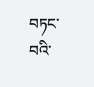བཏང་བའི་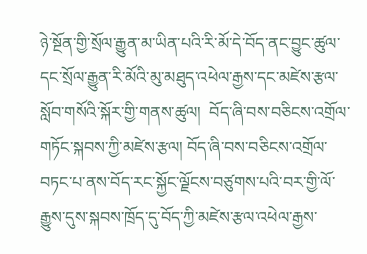ཉེ་སྔོན་གྱི་སྲོལ་རྒྱུན་མ་ཡིན་པའི་རི་མོ་དེ་བོད་ནང་བྱུང་ཚུལ་དང་སྲོལ་རྒྱུན་རི་མོའི་མུ་མཐུད་འཕེལ་རྒྱས་དང་མཛེས་རྩལ་སློབ་གསོའི་སྐོར་གྱི་གནས་ཚུལ།  བོད་ཞི་བས་བཅིངས་འགྲོལ་གཏོང་སྐབས་ཀྱི་མཛེས་རྩལ། བོད་ཞི་བས་བཅིངས་འགྲོལ་བཏང་པ་ནས་བོད་རང་སྐྱོང་ལྗོངས་བཙུགས་པའི་བར་གྱི་ལོ་རྒྱུས་དུས་སྐབས་ཁྲོད་དུ་བོད་ཀྱི་མཛེས་རྩལ་འཕེལ་རྒྱས་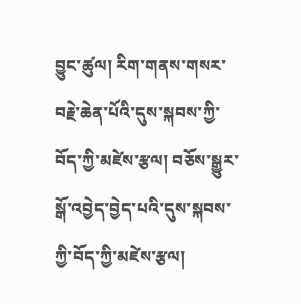བྱུང་ཚུལ། རིག་གནས་གསར་བརྗེ་ཆེན་པོའི་དུས་སྐབས་ཀྱི་བོད་ཀྱི་མཛེས་རྩལ། བཅོས་སྒྱུར་སྒོ་འབྱེད་བྱེད་པའི་དུས་སྐབས་ཀྱི་བོད་ཀྱི་མཛེས་རྩལ།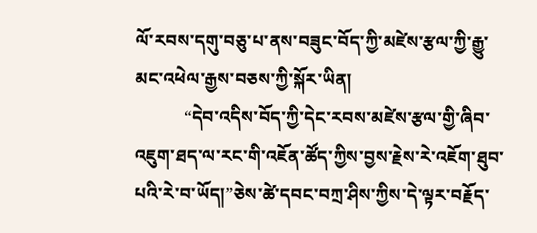ལོ་རབས་དགུ་བཅུ་པ་ནས་བཟུང་བོད་ཀྱི་མཛེས་རྩལ་ཀྱི་རྒྱུ་མང་འཕེལ་རྒྱས་བཅས་ཀྱི་སྐོར་ཡིན།
           “དེབ་འདིས་བོད་ཀྱི་དེང་རབས་མཛེས་རྩལ་གྱི་ཞིབ་འཇུག་ཐད་ལ་རང་གི་འཇོན་ཚོད་ཀྱིས་བྱས་རྗེས་རེ་འཇོག་ཐུབ་པའི་རེ་བ་ཡོད།”ཅེས་ཚེ་དབང་བཀྲ་ཤིས་ཀྱིས་དེ་ལྟར་བརྗོད་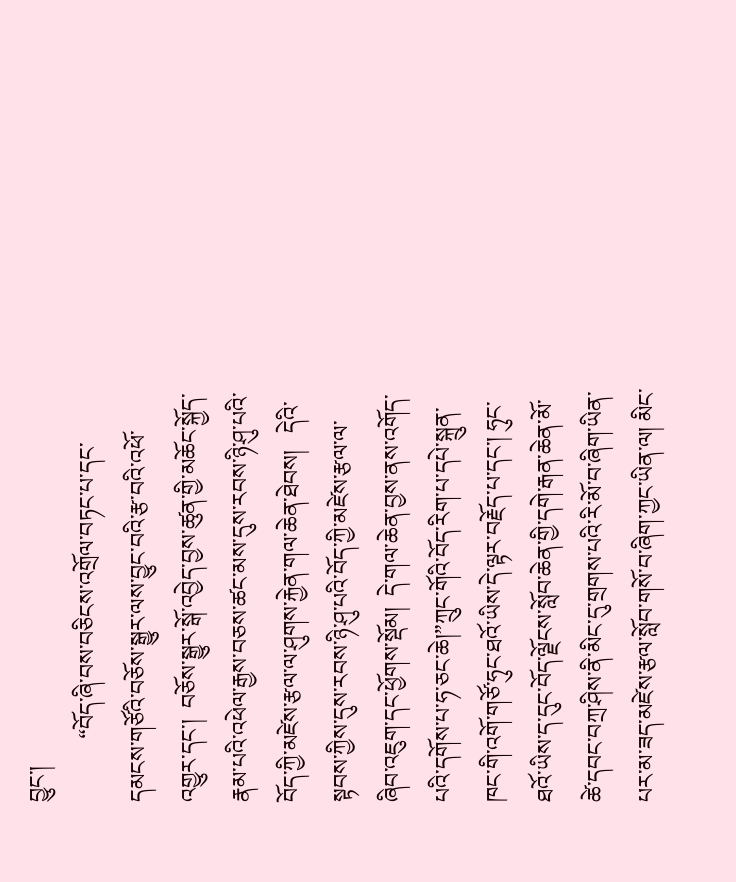བྱུང་།
           “བོད་ཞི་བས་བཅིངས་འགྲོལ་བཏང་པ་དང་དམངས་གཙོའི་བཅོས་སྒྱུར་ལས་བྱུང་བའི་རྩ་བའི་འཕོ་འགྱུར་དང་།  བཅོས་སྒྱུར་སྒོ་འབྱེད་བྱས་ཚུན་གྱི་མཆོང་སྐྱོད་རྣམ་པའི་འཕེལ་རྒྱས་བཅས་ཚང་མས་དུས་རབས་ཉི་ཤུ་པའི་བོད་ཀྱི་མཛེས་རྩལ་ལ་ཤུགས་རྐྱེན་གལ་ཆེན་ཐེབས།   དེའི་སྟབས་ཀྱིས་དུས་རབས་ཉི་ཤུ་པའི་བོད་ཀྱི་མཛེས་རྩལ་ལ་ཞིབ་འཇུག་དང་ཕྱོགས་སྡོམ།  དེ་གལ་ཆེན་བྱས་ནས་འགོད་པའི་དགོས་པ་ཧ་ཅང་ཆེ།”ཀྲུང་གོའི་བོད་རིག་པ་དཔེ་སྐྲུན་ཁང་གི་འགོ་གཙོ་ཧུང་ཐའོ་ཡིས་དེ་ལྟར་བརྗོད་པ་དང་། ཧུང་ཐའོ་ཡིས་ད་དུང་བོད་ལྗོངས་སློབ་ཆེན་གྱི་དགེ་རྒན་ཆེན་མོ་ཚེ་དབང་བཀྲ་ཤིས་ནི་མིང་དུ་གྲགས་པའི་རི་མོ་བ་ཞིག་ཡིན་པར་མ་ཟད་མཛེས་རྩལ་སློབ་གསོ་བ་ཞིག་ཀྱང་ཡིན་ལ། མིང་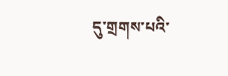དུ་གྲགས་པའི་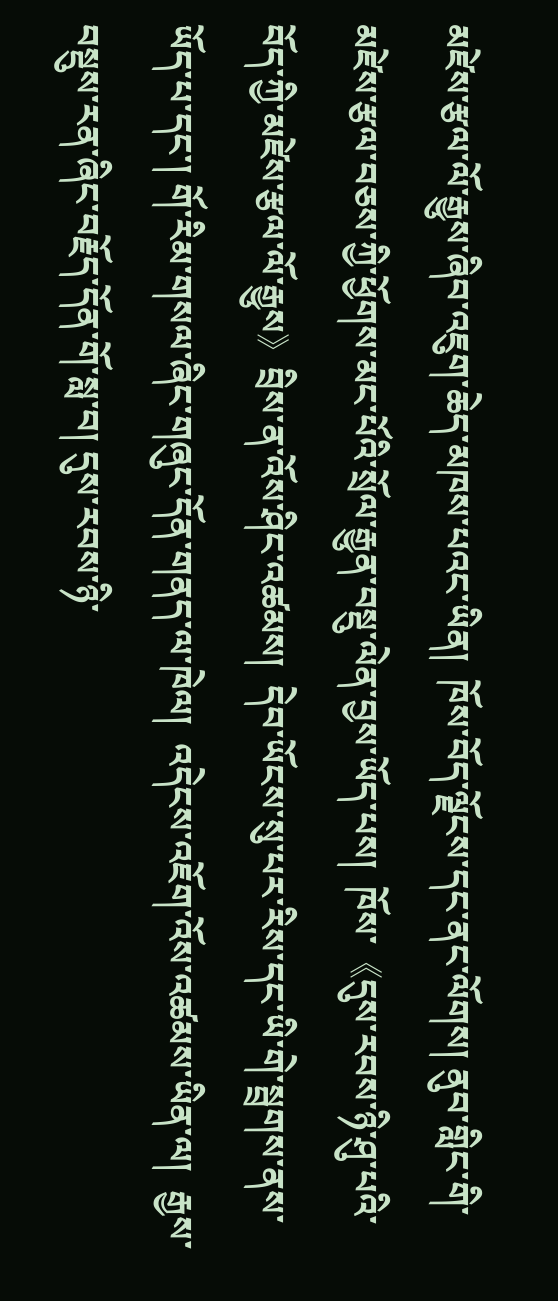མཛེས་རྩལ་ལོ་རྒྱུས་ཞིབ་འཇུག་ཆེད་མཁས་པའང་ཡིན།  ཁོས་བོད་ལྗོངས་དང་ནང་ལོགས། ནུབ་གླིང་གི་མཛེས་རྩལ་བཅས་ཀྱི་ཕྱོགས་མང་པོའི་སྲོལ་རྒྱུན་བསྡུ་ལེན་བྱས་ཡོད་པས།  ཁོས་《དུས་རབས་ཉི་ཤུ་པའི་བོད་ཀྱི་མཛེས་རྩལ་ལོ་རྒྱུས》བྲིས་ན་འོས་ཤིང་འཚམས།  དེབ་ཡོངས་སུ་པར་རིས་དང་ཡི་གེ་སྦྲགས་ནས་ཡོད་པ་དང་། གོ་རིམ་གསལ་ཞིང་གཞུང་དོན་གནད་ལ་ཁེལ།  འདེངས་འཇོག་འོས་འཚམས་ཡིན་ལ།  རྒྱས་བསྡུས་རན་ཞིང་བརྗོད་དོན་གོ་སླ་བ། དུས་རབས་ཉི་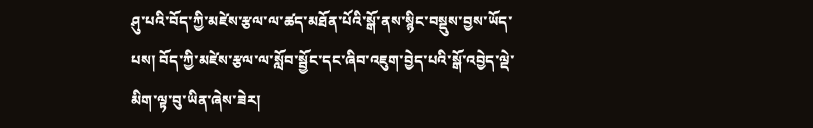ཤུ་པའི་བོད་ཀྱི་མཛེས་རྩལ་ལ་ཚད་མཐོན་པོའི་སྒོ་ནས་སྙིང་བསྡུས་བྱས་ཡོད་པས། བོད་ཀྱི་མཛེས་རྩལ་ལ་སློབ་སྦྱོང་དང་ཞིབ་འཇུག་བྱེད་པའི་སྒོ་འབྱེད་ལྡེ་མིག་ལྟ་བུ་ཡིན་ཞེས་ཟེར།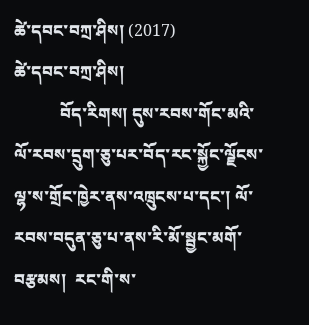ཚེ་དབང་བཀྲ་ཤིས། (2017)
ཚེ་དབང་བཀྲ་ཤིས།
           བོད་རིགས། དུས་རབས་གོང་མའི་ལོ་རབས་དྲུག་ཅུ་པར་བོད་རང་སྐྱོང་ལྗོངས་ལྷ་ས་གྲོང་ཁྱེར་ནས་འཁྲུངས་པ་དང་། ལོ་རབས་བདུན་ཅུ་པ་ནས་རི་མོ་སྦྱང་མགོ་བརྩམས།  རང་གི་ས་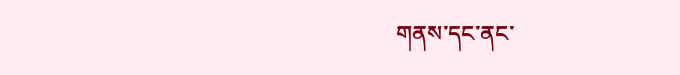གནས་དང་ནང་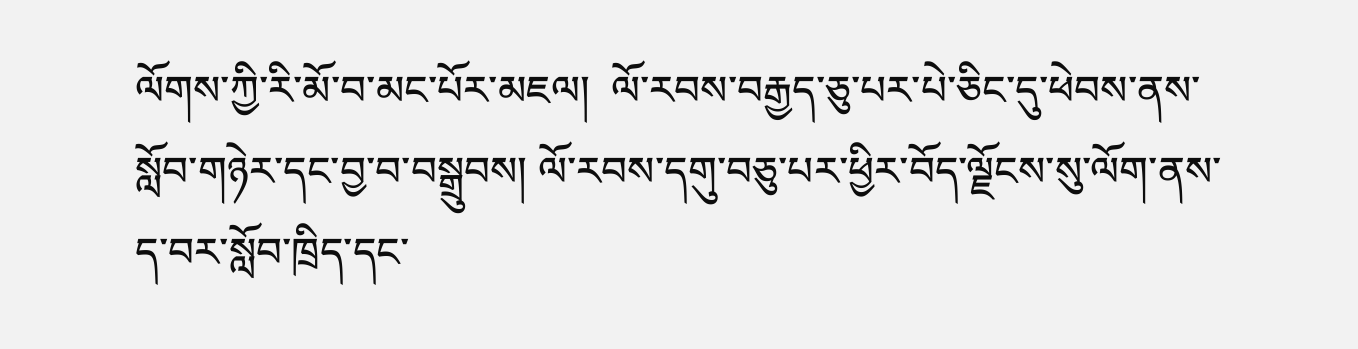ལོགས་ཀྱི་རི་མོ་བ་མང་པོར་མཇལ།  ལོ་རབས་བརྒྱད་ཅུ་པར་པེ་ཅིང་དུ་ཕེབས་ནས་སློབ་གཉེར་དང་བྱ་བ་བསྒྲུབས། ལོ་རབས་དགུ་བཅུ་པར་ཕྱིར་བོད་ལྗོངས་སུ་ལོག་ནས་ད་བར་སློབ་ཁྲིད་དང་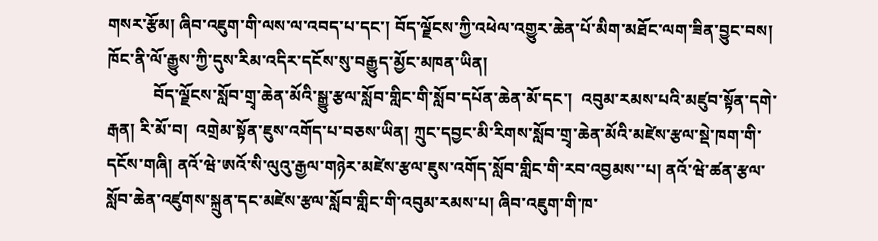གསར་རྩོམ། ཞིབ་འཇུག་གི་ལས་ལ་འབད་པ་དང་། བོད་ལྗོངས་ཀྱི་འཕེལ་འགྱུར་ཆེན་པོ་མིག་མཐོང་ལག་ཟིན་བྱུང་བས། ཁོང་ནི་ལོ་རྒྱུས་ཀྱི་དུས་རིམ་འདིར་དངོས་སུ་བརྒྱུད་མྱོང་མཁན་ཡིན།
           བོད་ལྗོངས་སློབ་གྲྭ་ཆེན་མོའི་སྒྱུ་རྩལ་སློབ་གླིང་གི་སློབ་དཔོན་ཆེན་མོ་དང་།  འབུམ་རམས་པའི་མཛུབ་སྟོན་དགེ་རྒན། རི་མོ་བ།  འགྲེམ་སྟོན་ཇུས་འགོད་པ་བཅས་ཡིན། ཀྲུང་དབྱང་མི་རིགས་སློབ་གྲྭ་ཆེན་མོའི་མཛེས་རྩལ་སྡེ་ཁག་གི་དངོས་གཞི། ནའོ་ཝེ་ཨའོ་སི་ལུའུ་རྒྱལ་གཉེར་མཛེས་རྩལ་ཇུས་འགོད་སློབ་གླིང་གི་རབ་འབྱམས་་པ། ནའོ་ཝེ་ཚན་རྩལ་སློབ་ཆེན་འཛུགས་སྐྲུན་དང་མཛེས་རྩལ་སློབ་གླིང་གི་འབུམ་རམས་པ། ཞིབ་འཇུག་གི་ཁ་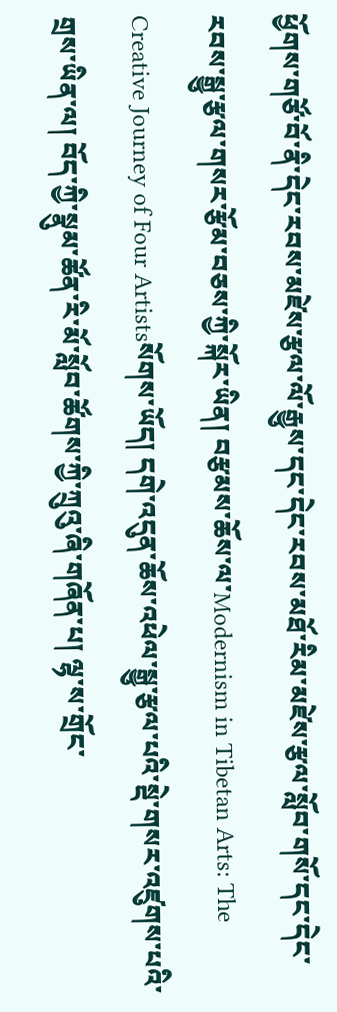ཕྱོགས་གཙོ་བོ་ནི་དེང་རབས་མཛེས་རྩལ་ལོ་རྒྱུས་དང་དེང་རབས་མཐོ་རིམ་མཛེས་རྩལ་སློབ་གསོ་དང་དེང་རབས་སྒྱུ་རྩལ་གསར་རྩོམ་བཅས་ཀྱི་སྐོར་ཡིན། བརྩམས་ཆོས་ལ་Modernism in Tibetan Arts: The Creative Journey of Four Artistsསོགས་ཡོད། དགེ་འདུན་ཆོས་འཕེལ་སྒྱུ་རྩལ་པའི་སྡེ་གསར་འཛུགས་པའི་གྲས་ཡིན་ལ། བོད་ཀྱི་སྣུམ་ཚོན་རི་མོ་སློབ་ཚོགས་ཀྱི་ཀྲུའུ་ཞི་གཞོན་པ། ལྷ་ས་གྲོང་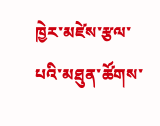ཁྱེར་མཛེས་རྩལ་པའི་མཐུན་ཚོགས་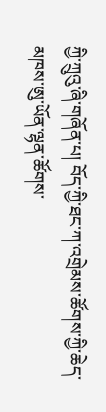ཀྱི་ཀྲུའུ་ཞི་གཞོན་པ། བོད་ཀྱི་ཐང་ཀ་འགྲེམས་ཚོགས་ཀྱི་ཆེད་མཁས་ཨུ་ཡོན་ལྷན་ཚོགས་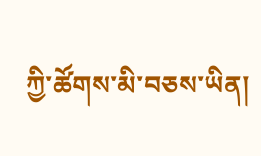ཀྱི་ཚོགས་མི་བཅས་ཡིན།